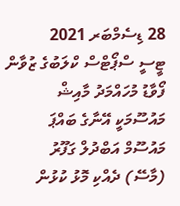28 ޑިސެމްބަރ 2021
ޓީސީ ސްޕޯޓްސް ކްލަބުގެ ޒުވާން ފޯވާޑު މުހައްމަދު މާއިޝް މައުސޫމަކީ އޭނާގެ ބައްޕަ މައުސޫމް އަބްދުލް ގަފޫރު (މާސޭ) ދެއްކި މޮޅު ކުޅުން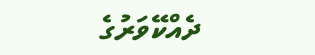ދެއްކޭވަރުގެ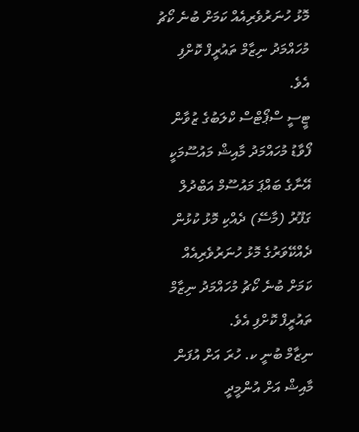މޮޅު ހުނަރުވެރިއެއް ކަމަށް ބުނެ ކޯޗު މުހައްމަދު ނިޒާމް ތައުރީފް ކޮށްފި އެވެ.
ޓީސީ ސްޕޯޓްސް ކްލަބުގެ ޒުވާން ފޯވާޑު މުހައްމަދު މާއިޝް މައުސޫމަކީ އޭނާގެ ބައްޕަ މައުސޫމް އަބްދުލް ގަފޫރު (މާސޭ) ދެއްކި މޮޅު ކުޅުން ދެއްކޭވަރުގެ މޮޅު ހުނަރުވެރިއެއް ކަމަށް ބުނެ ކޯޗު މުހައްމަދު ނިޒާމް ތައުރީފް ކޮށްފި އެވެ.
ނިޒާމް ބުނީ ކ. ހުރަ އަށް އުފަން މާއިޝް އަށް އުންމީދީ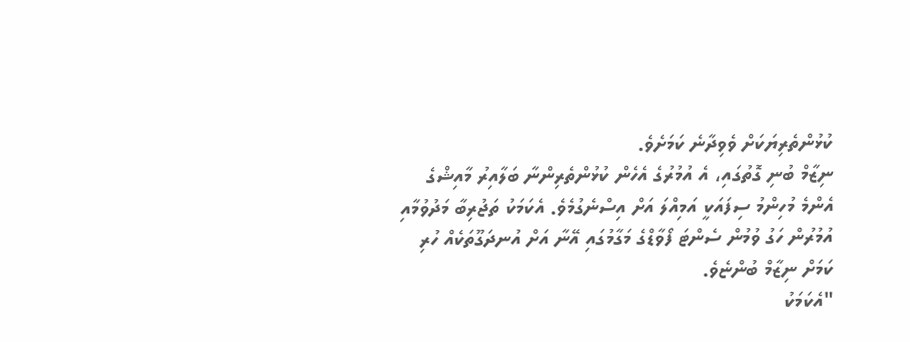ކުޅުންތެރިޔަކަށް ވެވިދާނެ ކަމަށެވެ.
ނިޒާމް ބުނި ގޮތުގައި، އެ އުމުރުގެ އެހެން ކުޅުންތެރިންނާ ބަލާއިރު މާއިޝްގެ އެންމެ މުހިންމު ސިފައަކީ އަމިއްލަ އަށް އިސްނެގުމެވެ. އެކަމަކު ތަޖުރިބާ މަދުވުމާއި އުމުރުން ހަގު ވުމުން ސެންޓަ ފޯވާޑްގެ މަގާމުގައި އޭނާ އަށް އުނދަގޫތަކެއް ހުރި ކަމަށް ނިޒާމް ބުންޏެވެ.
"އެކަމަކު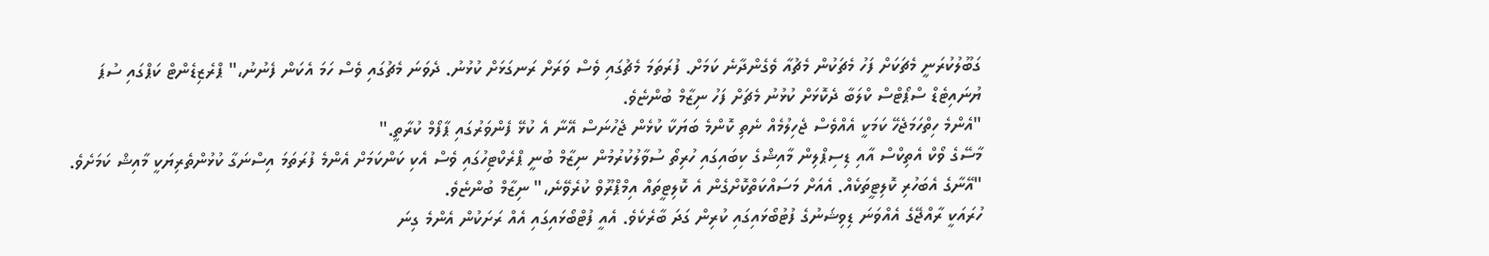ގަބޫލުކުރަނީ މެޗަކަށް ފަހު މެޗަކުން މެޗުއާ ވެގެންދާނެ ކަމަށް. ފުރަތަމަ މެޗުގައި ވެސް ވަރަށް ރަނގަޅަށް ކުޅުނު. ދެވަނަ މެޗުގައި ވެސް ހަމަ އެކަން ފެނުނު،" ޕްރެޒިޑެންޓް ކަޕްގައި ސުޕަ ޔުނައިޓެޑް ސްޕޯޓްސް ކްލަބާ ދެކޮޅަށް ކުޅުނު މެޗަށް ފަހު ނިޒާމް ބުންޏެވެ.
"އެންމެ ހިތްހަމަޖެހޭ ކަމަކީ އެއްވެސް ޖެހިލުމެއް ނެތި ކޮންމެ ބަޔަކާ ކުޅެން ޖެހުނަސް އޭނާ އެ ކުޅޭ ފެންވަރުގައި ޕާފޯމް ކުރާތީ."
މާސޭގެ ވޯކް އެތިކްސް އާއި ޑިސިޕްލިން މާއިޝްގެ ކިބައިގައި ހުރިތޯ ސުވާލުކުރުމުން ނިޒާމް ބުނީ ޕްރެކްޓިހުގައި ވެސް އެކި ކަންކަމަށް އެންމެ ފުރަތަމަ އިސްނަގާ ކުޅުންތެރިޔަކީ މާއިޝް ކަމަށެވެ.
"އޭނާގެ އެބަހުރި ކޮލިޓީތަކެއް. އެއަށް މަސައްކަތްކޮށްގެން އެ ކޮލިޓީތައް އިމްޕްރޫވް ކުރެވޭނެ،" ނިޒާމް ބުންޏެވެ.
ހުރައަކީ ރާއްޖޭގެ އެއްވަނަ ޑިވިޝަނުގެ ފުޓުބޯޅައިގައި ކުރިން ގަދަ ބާރެކެވެ. އެއީ ފުޓްބޯޅައިގައި އެއް ރަށަކުން އެންމެ ގިނަ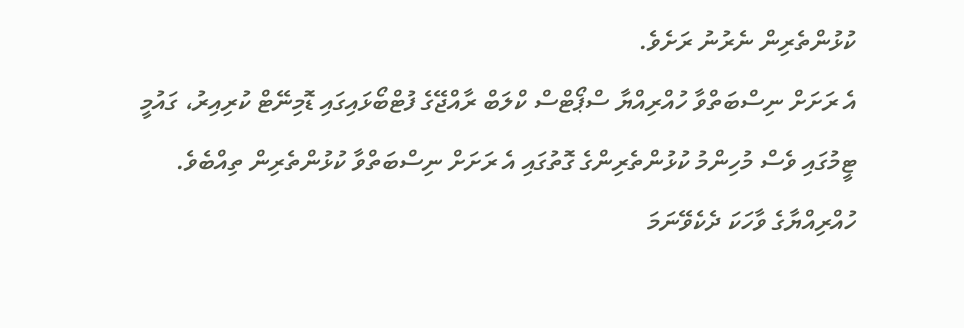ކުޅުންތެރިން ނެރުނު ރަށެވެ.
އެ ރަށަށް ނިސްބަތްވާ ހުއްރިއްޔާ ސްޕޯޓްސް ކްލަބް ރާއްޖޭގެ ފުޓްބޯޅައިގައި ޑޮމިނޭޓް ކުރިއިރު، ގައުމީ ޓީމުގައި ވެސް މުހިންމު ކުޅުންތެރިންގެ ގޮތުގައި އެ ރަށަށް ނިސްބަތްވާ ކުޅުންތެރިން ތިއްބެވެ. ހުއްރިއްޔާގެ ވާހަކަ ދެކެވޭނަމަ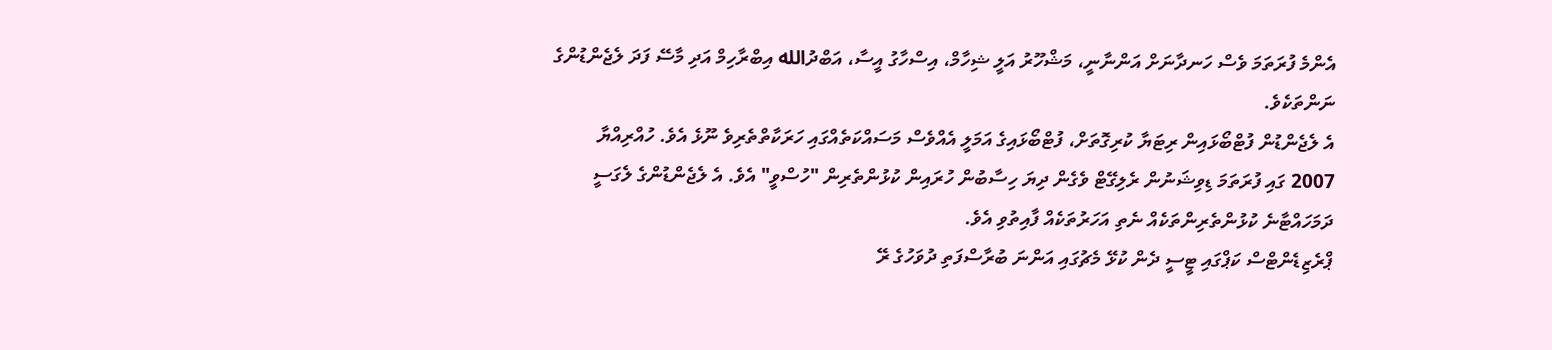އެންމެ ފުރަތަމަ ވެސް ހަނދާނަށް އަންނާނީ، މަޝްހޫރު އަލީ ޝިހާމް، އިސްހާގު އީސާ، އަބްދުالله އިބްރާހިމް އަދި މާސޭ ފަދަ ލެޖެންޑުންގެ ނަންތަކެވެ.
އެ ލެޖެންޑުން ފުޓްބޯޅައިން ރިޓަޔާ ކުރިގޮތަށް، ފުޓްބޯޅައިގެ އަމަލީ އެއްވެސް މަސައްކަތެއްގައި ހަރަކާތްތެރިވެ ނޫޅެ އެވެ. ހުއްރިއްޔާ 2007 ގައި ފުރަތަމަ ޑިވިޝަނުން ރެލިގޭޓް ވެގެން ދިޔަ ހިސާބުން ހުރައިން ކުޅުންތެރިން "ހުސްވީ" އެވެ. އެ ލެޖެންޑުންގެ ލެގަސީ ދަމަހައްޓާނެ ކުޅުންތެރިންތަކެއް ނެތި އަހަރުތަކެއް ފާއިތުވި އެވެ.
ޕްރެޒިޑެންޓްސް ކަޕްގައި ޓީސީ ދެން ކުޅޭ މެޗުގައި އަންނަ ބުރާސްފަތި ދުވަހުގެ ރޭ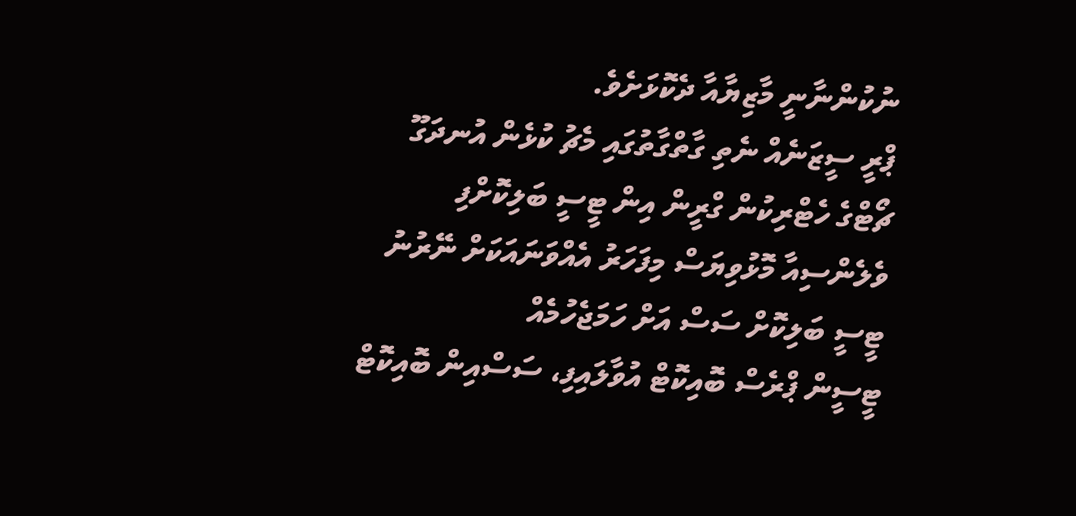ނުކުންނާނީ މާޒިޔާއާ ދެކޮޅަށެވެ.
ޕްރީ ސީޒަނެއް ނެތި ގާތްގާތުގައި މެޗު ކުޅެން އުނދަގޫ
ޗޯޓްގެ ހެޓްރިކުން ގްރީން އިން ޓީސީ ބަލިކޮށްފި
ވެލެންސިއާ މޮޅުވިޔަސް މިފަހަރު އެއްވަނައަކަށް ނޭރުނު
ޓީސީ ބަލިކޮށް ސަސް އަށް ހަމަޖެހުމެއް
ޓީސީން ޕްރެސް ބޮއިކޮޓް އުވާލައިފި، ސަސްއިން ބޮއިކޮޓް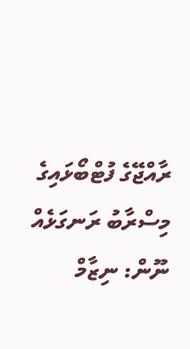ރާއްޖޭގެ ފުޓްބޯޅައިގެ މިސްރާބު ރަނގަޅެއް ނޫން: ނިޒާމް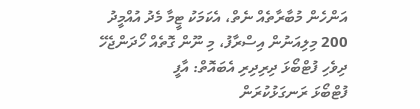އަންހެން މުބާރާތެއް ނެތް، އެކަމަކު ޓީމާ މެދު އުއްމީދު
200 މިލިއަނުން އިސްރާފު، މި ނޫން ގޮތެއް ހޯދަންޖެހޭ
ދިވެހި ފުޓްބޯޅަ ދިރިދިރި އެބައޮތް: އާފީ
ފުޓްބޯޅަ ރަނގަޅުކުރަން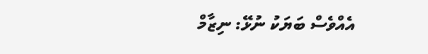އެއްވެސް ބަޔަކު ނުޅޭ: ނިޒާމް